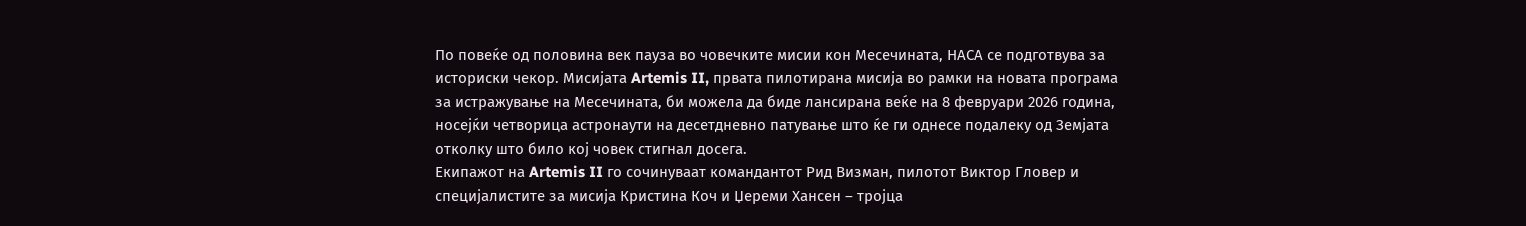По повеќе од половина век пауза во човечките мисии кон Месечината, НАСА се подготвува за историски чекор. Мисијата Artemis II, првата пилотирана мисија во рамки на новата програма за истражување на Месечината, би можела да биде лансирана веќе на 8 февруари 2026 година, носејќи четворица астронаути на десетдневно патување што ќе ги однесе подалеку од Земјата отколку што било кој човек стигнал досега.
Екипажот на Artemis II го сочинуваат командантот Рид Визман, пилотот Виктор Гловер и специјалистите за мисија Кристина Коч и Џереми Хансен – тројца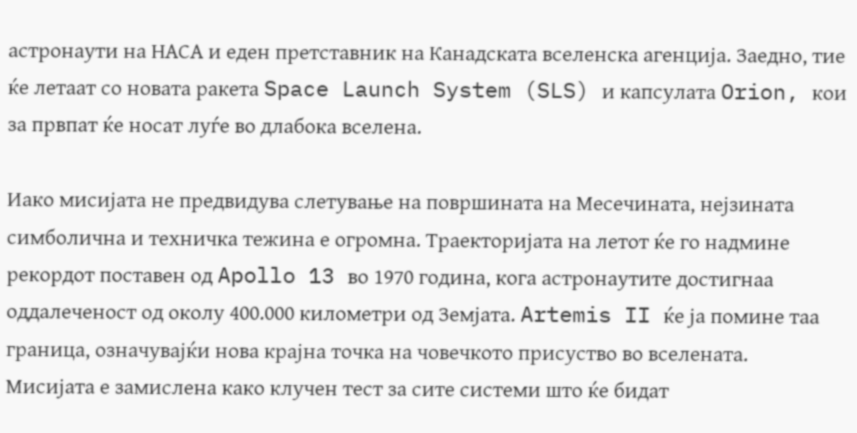астронаути на НАСА и еден претставник на Канадската вселенска агенција. Заедно, тие ќе летаат со новата ракета Space Launch System (SLS) и капсулата Orion, кои за првпат ќе носат луѓе во длабока вселена.

Иако мисијата не предвидува слетување на површината на Месечината, нејзината симболична и техничка тежина е огромна. Траекторијата на летот ќе го надмине рекордот поставен од Apollo 13 во 1970 година, кога астронаутите достигнаа оддалеченост од околу 400.000 километри од Земјата. Artemis II ќе ја помине таа граница, означувајќи нова крајна точка на човечкото присуство во вселената.
Мисијата е замислена како клучен тест за сите системи што ќе бидат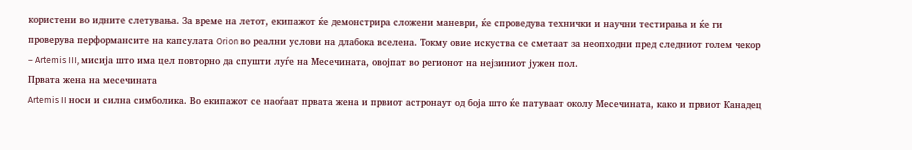користени во идните слетувања. За време на летот, екипажот ќе демонстрира сложени маневри, ќе спроведува технички и научни тестирања и ќе ги проверува перформансите на капсулата Orion во реални услови на длабока вселена. Токму овие искуства се сметаат за неопходни пред следниот голем чекор – Artemis III, мисија што има цел повторно да спушти луѓе на Месечината, овојпат во регионот на нејзиниот јужен пол.
Првата жена на месечината
Artemis II носи и силна симболика. Во екипажот се наоѓаат првата жена и првиот астронаут од боја што ќе патуваат околу Месечината, како и првиот Канадец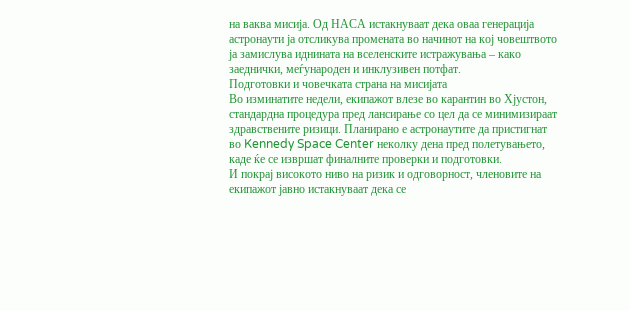на ваква мисија. Од НАСА истакнуваат дека оваа генерација астронаути ја отсликува промената во начинот на кој човештвото ја замислува иднината на вселенските истражувања – како заеднички, меѓународен и инклузивен потфат.
Подготовки и човечката страна на мисијата
Во изминатите недели, екипажот влезе во карантин во Хјустон, стандардна процедура пред лансирање со цел да се минимизираат здравствените ризици. Планирано е астронаутите да пристигнат во Kennedy Space Center неколку дена пред полетувањето, каде ќе се извршат финалните проверки и подготовки.
И покрај високото ниво на ризик и одговорност, членовите на екипажот јавно истакнуваат дека се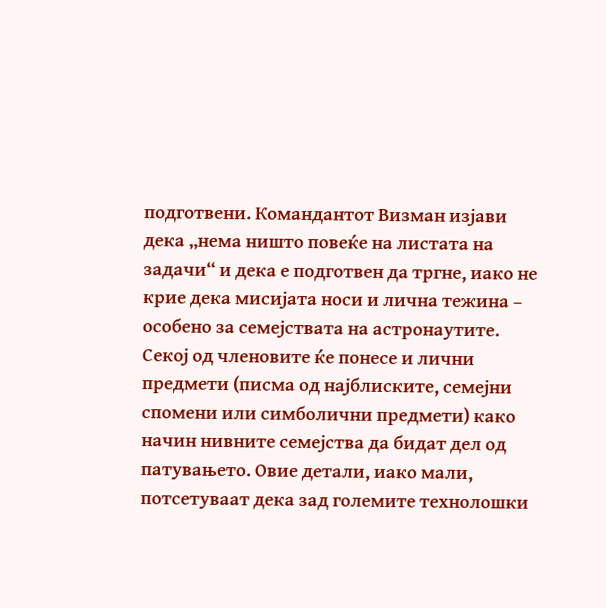подготвени. Командантот Визман изјави дека „нема ништо повеќе на листата на задачи“ и дека е подготвен да тргне, иако не крие дека мисијата носи и лична тежина – особено за семејствата на астронаутите.
Секој од членовите ќе понесе и лични предмети (писма од најблиските, семејни спомени или симболични предмети) како начин нивните семејства да бидат дел од патувањето. Овие детали, иако мали, потсетуваат дека зад големите технолошки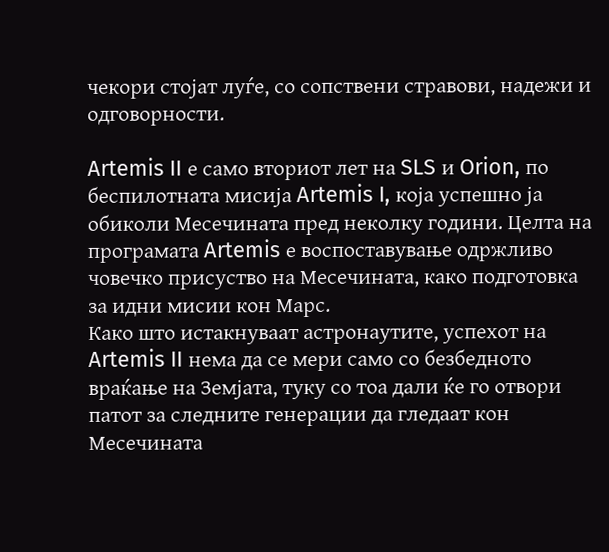чекори стојат луѓе, со сопствени стравови, надежи и одговорности.

Artemis II е само вториот лет на SLS и Orion, по беспилотната мисија Artemis I, која успешно ја обиколи Месечината пред неколку години. Целта на програмата Artemis е воспоставување одржливо човечко присуство на Месечината, како подготовка за идни мисии кон Марс.
Како што истакнуваат астронаутите, успехот на Artemis II нема да се мери само со безбедното враќање на Земјата, туку со тоа дали ќе го отвори патот за следните генерации да гледаат кон Месечината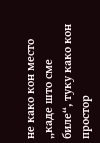не како кон место „каде што сме биле“, туку како кон простор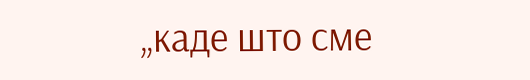„каде што сме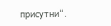присутни“.